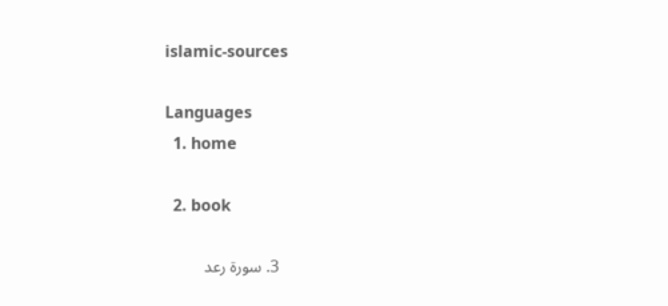islamic-sources

Languages
  1. home

  2. book

  3. سورۃ رعد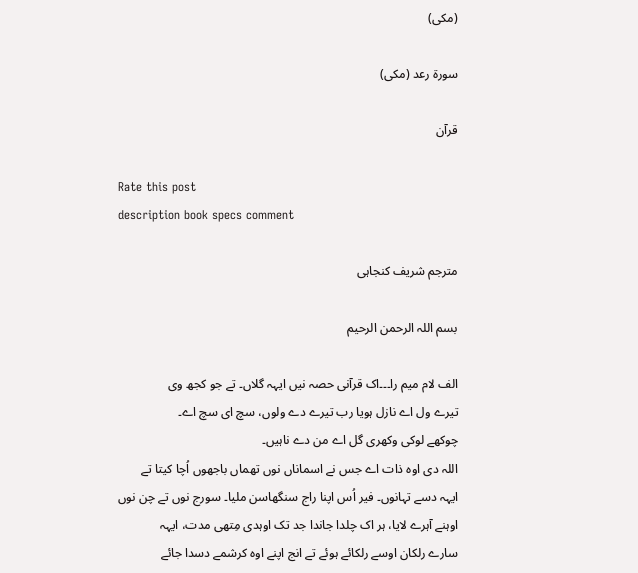(مکی)

سورۃ رعد (مکی)

قرآن

Rate this post
description book specs comment

مترجم شریف کنجاہی

بسم اللہ الرحمن الرحیم

الف لام میم را۔۔۔اک قرآنی حصہ نیں ایہہ گلاں۔ تے جو کجھ وی
تیرے ول اے نازل ہویا رب تیرے دے ولوں، سچ ای سچ اے۔
چوکھے لوکی وکھری گل اے من دے ناہیں۔
اللہ دی اوہ ذات اے جس نے اسماناں نوں تھماں باجھوں اُچا کیتا تے
ایہہ دسے تہانوں۔ فیر اُس اپنا راج سنگھاسن ملیا۔ سورج نوں تے چن نوں
اوہنے آہرے لایا، ہر اک چلدا جاندا جد تک اوہدی مِتھی مدت، ایہہ
سارے رلکان اوسے رلکائے ہوئے تے انج اپنے اوہ کرشمے دسدا جائے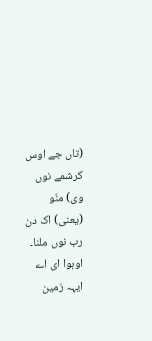(تاں جے اوس کرشمے نوں وی) منّو (یعنی) اک دن رب نوں ملنا۔
اوہوا ای اے ایہہ زمین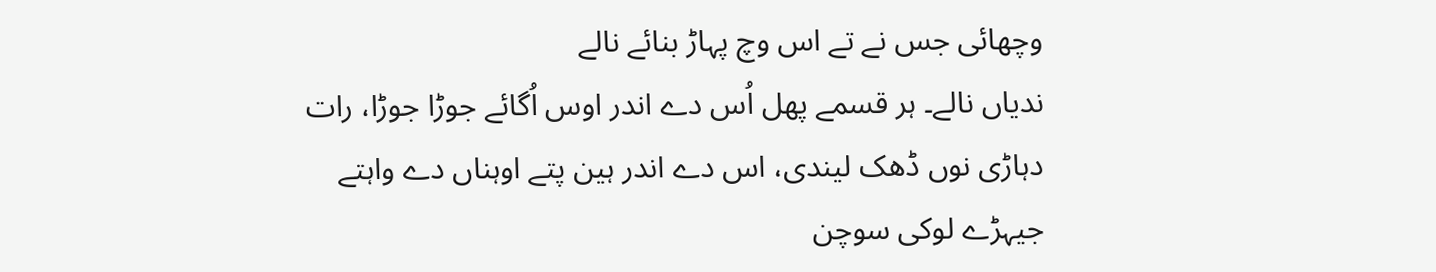وچھائی جس نے تے اس وچ پہاڑ بنائے نالے
ندیاں نالے۔ ہر قسمے پھل اُس دے اندر اوس اُگائے جوڑا جوڑا، رات
دہاڑی نوں ڈھک لیندی، اس دے اندر ہین پتے اوہناں دے واہتے
جیہڑے لوکی سوچن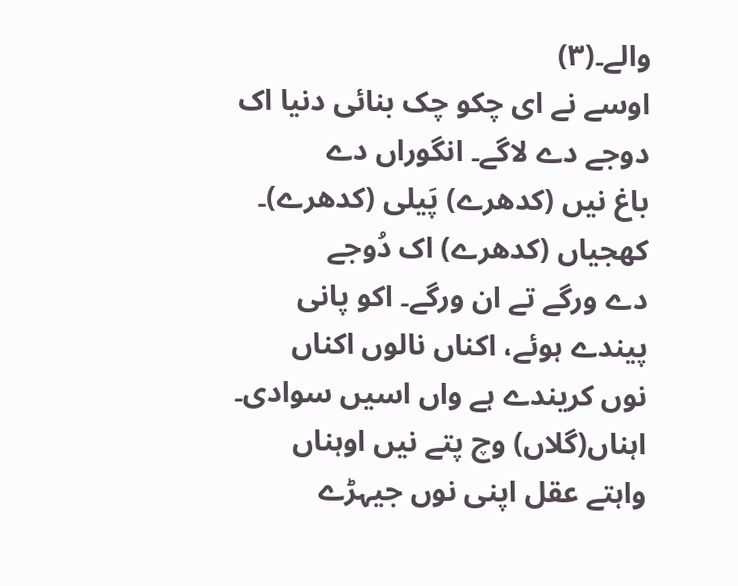والے۔(٣)
اوسے نے ای چکو چک بنائی دنیا اک دوجے دے لاگے۔ انگوراں دے
باغ نیں (کدھرے) پَیلی (کدھرے)۔ کھجیاں (کدھرے) اک دُوجے
دے ورگے تے ان ورگے۔ اکو پانی پیندے ہوئے، اکناں نالوں اکناں
نوں کریندے ہے واں اسیں سوادی۔ اہناں(گلاں) وچ پتے نیں اوہناں
واہتے عقل اپنی نوں جیہڑے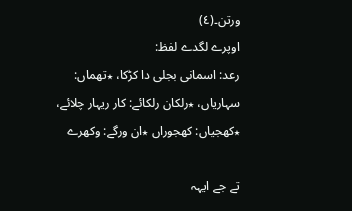ورتن۔(٤)
اوپرے لگدے لفظ:
رعد: اسمانی بجلی دا کڑکا، ٭تھماں: سہاریاں، ٭رلکان رلکائے: کار ریہار چلائے، ٭کھجیاں: کھجوراں ٭ان ورگے: وکھرے

تے جے ایہہ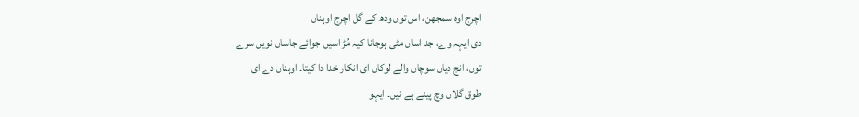اچرج اوہ سمجھن، اس توں ودھ کے گل اچرج اوہناں
دی ایہہ وے، جد اساں مٹی ہوجانا کیہ مُڑ اسیں جوائے جاساں نویں سرے
توں، انج دیاں سوچاں والے لوکاں ای انکار خدا دا کیتا۔ اوہناں دے ای
طوق گلاں وچ پینے ہے نیں۔ ایہو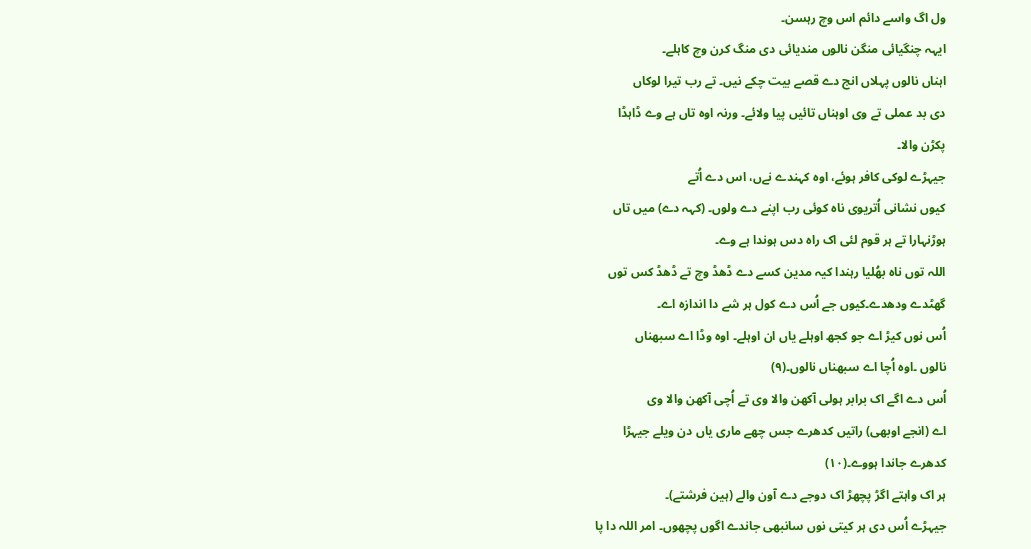ول اگ واسے دائم اس وچ رہسن۔
ایہہ چنگیائی منگن نالوں مندیائی دی منگ کرن وچ کاہلے۔
اہناں نالوں پہلاں انج دے قصے بیت چکے نیں۔ تے رب تیرا لوکاں
دی بد عملی تے وی اوہناں تائیں پیا ولائے۔ ورنہ اوہ تاں ہے وے ڈاہڈا
پکڑن والا۔
جیہڑے لوکی کافر ہوئے، اوہ کہندے نےں، اس دے اُتے
کیوں نشانی اُتریوی ناہ کوئی رب اپنے دے ولوں۔ (کہہ دے) میں تاں
ہوڑنہارا تے ہر قوم لئی اک راہ دس ہوندا ہے وے۔
اللہ توں ناہ بھُلیا رہندا کیہ مدین کسے دے ڈھڈ وچ تے ڈھڈ کس توں
گھٹدے ودھدے۔کیوں جے اُس دے کول ہر شے دا اندازہ اے۔
اُس نوں کیڑ اے جو کجھ اوہلے یاں ان اوہلے۔ اوہ وڈا اے سبھناں
نالوں ۔اوہ اُچا اے سبھناں نالوں۔(٩)
اُس دے اگے اک برابر ہولی آکھن والا وی تے اُچی آکھن والا وی
اے (انجے اوبھی) راتیں کدھرے جس چھے ماری یاں دن ویلے جیہڑا
کدھرے جاندا ہووے۔(١٠)
ہر اک واہتے اگڑ پچھڑ اک دوجے دے آون والے (ہین فرشتے)۔
جیہڑے اُس دی ہر کیتی نوں سانبھی جاندے اگوں پچھوں۔ امر اللہ دا پا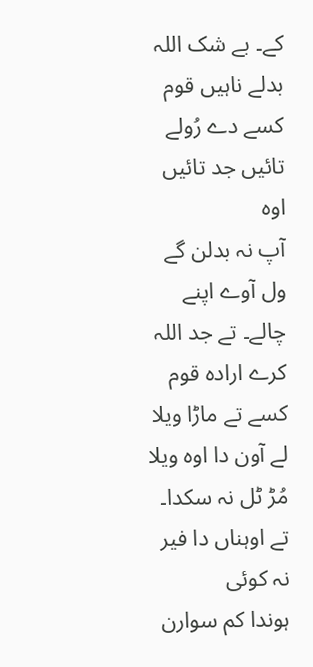کے۔ بے شک اللہ بدلے ناہیں قوم کسے دے رُولے تائیں جد تائیں اوہ
آپ نہ بدلن گے ول آوے اپنے چالے۔ تے جد اللہ کرے ارادہ قوم
کسے تے ماڑا ویلا لے آون دا اوہ ویلا مُڑ ٹل نہ سکدا۔ تے اوہناں دا فیر نہ کوئی
ہوندا کم سوارن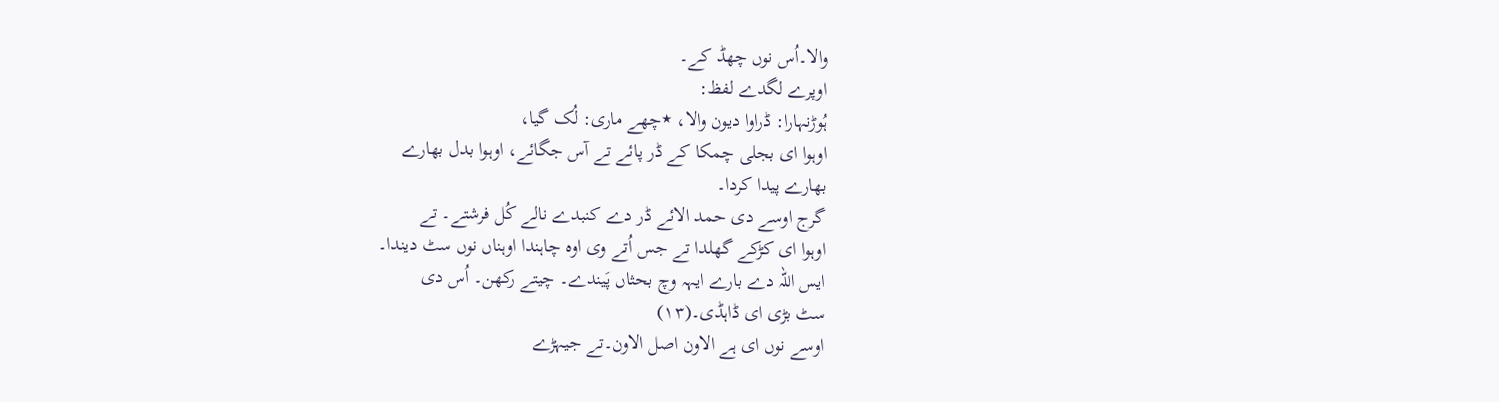والا۔اُس نوں چھڈ کے۔
اوپرے لگدے لفظ:
ہُوڑنہارا: ڈراوا دیون والا، ٭چھے ماری: لُک گیا،
اوہوا ای بجلی چمکا کے ڈر پائے تے آس جگائے، اوہوا بدل بھارے
بھارے پیدا کردا۔
گرج اوسے دی حمد الائے ڈر دے کنبدے نالے کُل فرشتے۔ تے
اوہوا ای کڑکے گھلدا تے جس اُتے وی اوہ چاہندا اوہناں نوں سٹ دیندا۔
ایس اللہ دے بارے ایہہ وچ بحثاں پَیندے۔ چیتے رکھن۔ اُس دی
سٹ بڑی ای ڈاہڈی۔(١٣)
اوسے نوں ای ہے الاون اصل الاون۔تے جیہڑے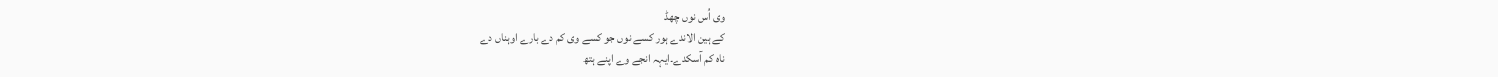وی اُس نوں چھڈ
کے ہین الاندے ہور کسے نوں جو کسے وی کم دے بارے اوہناں دے
ناہ کم آسکدے۔ایہہ انجے وے اپنے ہتھ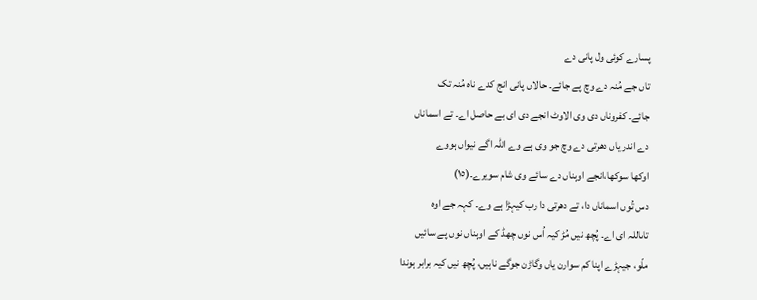پسارے کوئی ول پانی دے
تاں جے مُنہ دے وچ پے جائے۔ حالاں پانی انج کدے ناہ مُنہ تک
جائے۔ کفروناں دی وی الاوٹ انجے دی ای بے حاصل اے۔ تے اسماناں
دے اندر یاں دھرتی دے وچ جو وی ہے وے اللہ اگے نیواں ہووے
اوکھا سوکھا،انجے اوہناں دے سائے وی شام سویرے۔(١٥)
دس تُوں اسماناں دا، تے دھرتی دا رب کیہڑا ہے وے۔ کہہ جے اوہ
تاںاللہ ای اے۔ پُچھ نیں مُڑ کیہ اُس نوں چھڈ کے اوہناں نوں پے سائیں
ملّو، جیہڑے اپنا کم سوارن یاں وگاڑن جوگے ناہیں، پُچھ نیں کیہ برابر ہوندا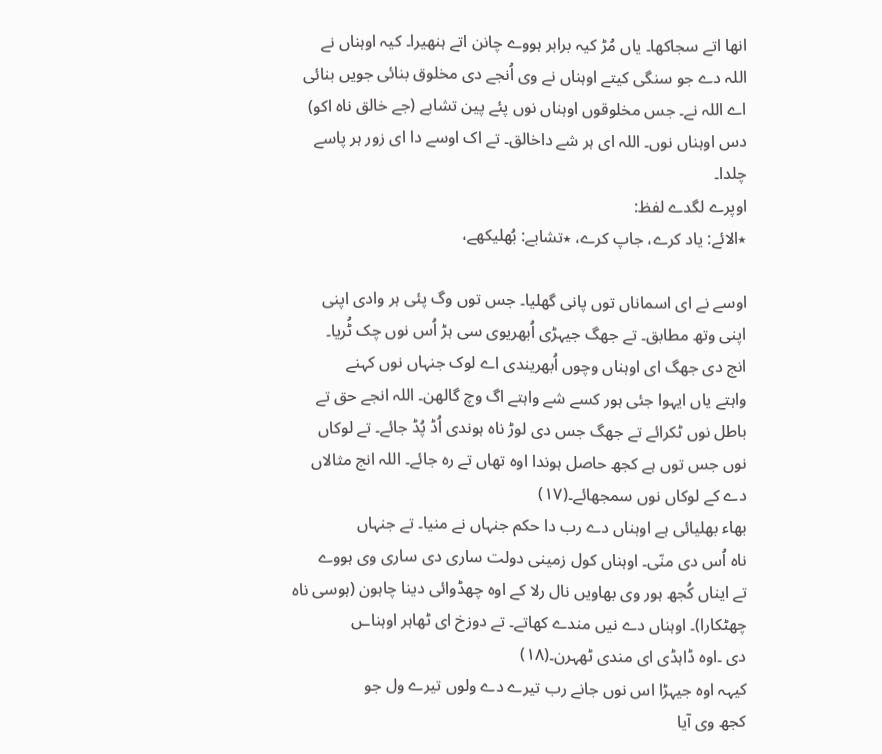انھا اتے سجاکھا۔ یاں مُڑ کیہ برابر ہووے چانن اتے ہنھیرا۔ کیہ اوہناں نے
اللہ دے جو سنگی کیتے اوہناں نے وی اُنجے دی مخلوق بنائی جویں بنائی
اے اللہ نے۔ جس مخلوقوں اوہناں نوں پئے پین تشابے (جے خالق ناہ اکو)
دس اوہناں نوں۔ اللہ ای ہر شے داخالق۔ تے اک اوسے دا ای زور ہر پاسے
چلدا۔
اوپرے لگدے لفظ:
٭الائے: یاد کرے، جاپ کرے، ٭تشابے: بُھلیکھے،

اوسے نے ای اسماناں توں پانی گھلیا۔ جس توں وگ پئی ہر وادی اپنی
اپنی وتھ مطابق۔ تے جھگ جیہڑی اُبھریوی سی ہڑ اُس نوں چک ٹُریا۔
انج دی جھگ ای اوہناں وچوں اُبھریندی اے لوک جنہاں نوں کہنے
واہتے یاں ایہوا جئی ہور کسے شے واہتے اگ وچ گالھن۔ اللہ انجے حق تے
باطل نوں ٹکرائے تے جھگ جس دی لوڑ ناہ ہوندی اُڈ پُڈ جائے۔ تے لوکاں
نوں جس توں ہے کجھ حاصل ہوندا اوہ تھاں تے رہ جائے۔ اللہ انج مثالاں
دے کے لوکاں نوں سمجھائے۔(١٧)
بھاء بھلیائی ہے اوہناں دے رب دا حکم جنہاں نے منیا۔ تے جنہاں
ناہ اُس دی منّی۔ اوہناں کول زمینی دولت ساری دی ساری وی ہووے
تے ایناں کُجھ ہور وی بھاویں نال رلا کے اوہ چھڈوائی دینا چاہون (ہوسی ناہ
چھٹکارا)۔ اوہناں دے نیں مندے کھاتے۔ تے دوزخ ای ٹھاہر اوہناـں
دی ۔اوہ ڈاہڈی ای مندی ٹھہرن۔(١٨)
کیہہ اوہ جیہڑا اس نوں جانے رب تیرے دے ولوں تیرے ول جو
کجھ وی آیا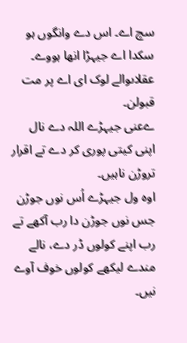سچ اے۔ اس دے وانگوں ہو سکدا اے جیہڑا انھا ہووے۔
عقلاںوالے لوک ای اے پر مت قبولن۔
ےعنی جیہڑے اللہ دے نال اپنی کیتی پوری کر دے تے اقرار
تروڑن ناہیں۔
اوہ ول جیہڑے اُس نوں جوڑن جس نوں جوڑن دا رب آکھے تے
رب اپنے کولوں ڈر دے، نالے مندے لیکھے کولوں خوف آوے نیں۔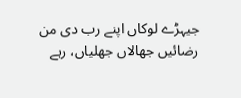جیہڑے لوکاں اپنے رب دی من رضائیں جھالاں جھلیاں، رہے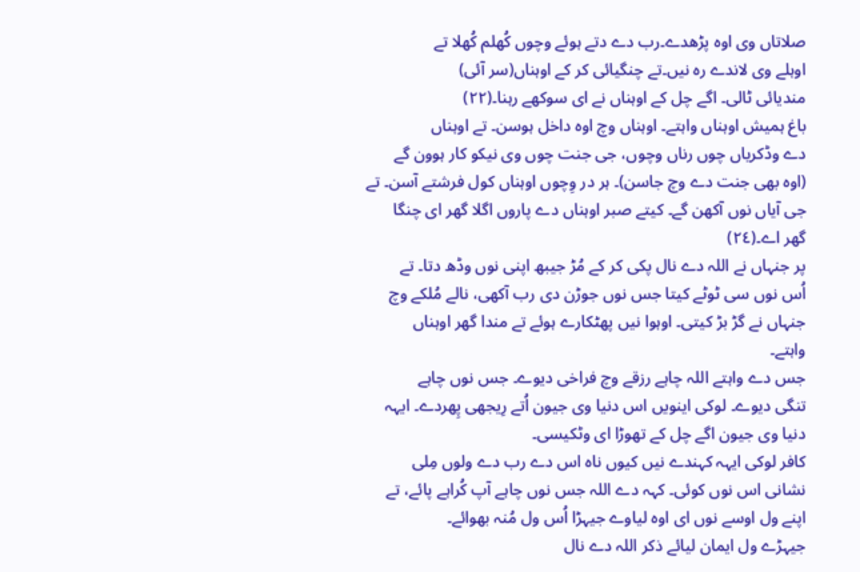صلاتاں وی اوہ پڑھدے۔رب دے دتے ہوئے وچوں کُھلم کُھلا تے
اوہلے وی لاندے رہ نیں۔تے چنگیائی کر کے اوہناں(سر آئی)
مندیائی ٹالی۔ اگے چل کے اوہناں نے ای سوکھے رہنا۔(٢٢)
باغ ہمیش اوہناں واہتے۔ اوہناں وچ اوہ داخل ہوسن۔ تے اوہناں
دے وڈکریاں چوں رناں وچوں، جی جنت چوں وی نیکو کار ہوون گے
(اوہ بھی جنت دے وچ جاسن)۔ ہر در وِچوں اوہناں کول فرشتے آسن۔ تے
جی آیاں نوں آکھن گے۔ کیتے صبر اوہناں دے پاروں اگلا گھر ای چنگا
گھر اے۔(٢٤)
پر جنہاں نے اللہ دے نال پکی کر کے مُڑ جیبھ اپنی نوں وڈھ دتا۔ تے
اُس نوں سی ٹوٹے کیتا جس نوں جوڑن دی رب آکھی، نالے مُلکے وچ
جنہاں نے گڑ بڑ کیتی۔ اوہوا نیں پھٹکارے ہوئے تے مندا گھر اوہناں
واہتے۔
جس دے واہتے اللہ چاہے رزقے وچ فراخی دیوے۔ جس نوں چاہے
تنگی دیوے۔ لوکی اینویں اس دنیا وی جیون اُتے رِیجھی پِھردے۔ ایہہ
دنیا وی جیون اگے چل کے تھوڑا ای وٹکیسی۔
کافر لوکی ایہہ کہندے نیں کیوں ناہ اس دے رب دے ولوں مِلی
نشانی اس نوں کوئی۔ کہہ دے اللہ جس نوں چاہے آپ کُراہے پائے، تے
اپنے ول اوسے نوں ای اوہ لیاوے جیہڑا اُس ول مُنہ بھوائے۔
جیہڑے ول ایمان لیائے ذکر اللہ دے نال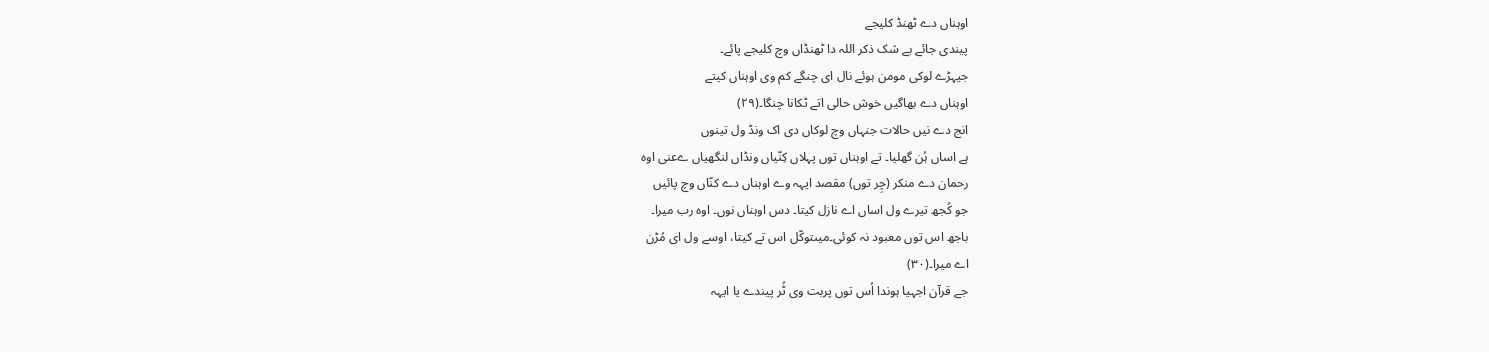اوہناں دے ٹھنڈ کلیجے
پیندی جائے بے شک ذکر اللہ دا ٹھنڈاں وچ کلیجے پائے۔
جیہڑے لوکی مومن ہوئے نال ای چنگے کم وی اوہناں کیتے
اوہناں دے بھاگیں خوش حالی اتے ٹکانا چنگا۔(٢٩)
انج دے نیں حالات جنہاں وچ لوکاں دی اک ونڈ ول تینوں
ہے اساں ہُن گھلیا۔ تے اوہناں توں پہلاں کِنّیاں ونڈاں لنگھیاں ےعنی اوہ
رحمان دے منکر (چِر توں) مقصد ایہہ وے اوہناں دے کنّاں وچ پائیں
جو کُجھ تیرے ول اساں اے نازل کیتا۔ دس اوہناں نوں۔ اوہ رب میرا۔
باجھ اس توں معبود نہ کوئی۔میںتوکّل اس تے کیتا، اوسے ول ای مُڑن
اے میرا۔(٣٠)
جے قرآن اجہیا ہوندا اُس توں پربت وی ٹُر پیندے یا ایہہ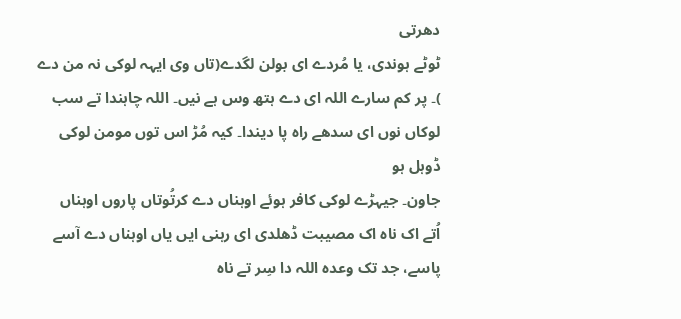دھرتی
ٹوٹے ہوندی، یا مُردے ای بولن لگدے(تاں وی ایہہ لوکی نہ من دے
)۔ پر کم سارے اللہ ای دے ہتھ وس ہے نیں۔ اللہ چاہندا تے سب
لوکاں نوں ای سدھے راہ پا دیندا۔ کیہ مُڑ اس توں مومن لوکی ڈوہل ہو
جاون۔ جیہڑے لوکی کافر ہوئے اوہناں دے کرتُوتاں پاروں اوہناں
اُتے اک ناہ اک مصیبت ڈھلدی ای رہنی ایں یاں اوہناں دے آسے
پاسے، جد تک وعدہ اللہ دا سِر تے ناہ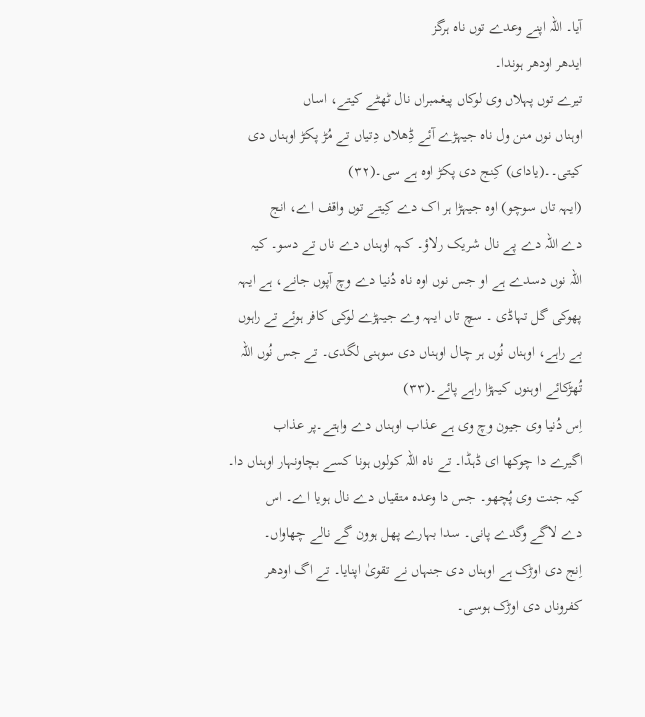آیا۔ اللہ اپنے وعدے توں ناہ ہرگز
ایدھر اودھر ہوندا۔
تیرے توں پہلاں وی لوکاں پیغمبراں نال ٹھٹے کیتے، اساں
اوہناں نوں منن ول ناہ جیہڑے آئے ڈِھلاں دِتیاں تے مُڑ پکڑ اوہناں دی
کیتی۔۔(یادای) کِنج دی پکڑ اوہ ہے سی۔(٣٢)
(ایہہ تاں سوچو) اوہ جیہڑا ہر اک دے کِیتے توں واقف اے، انج
دے اللہ دے پے نال شریک رلاؤ۔ کہہ اوہناں دے ناں تے دسو۔ کیہ
اللہ نوں دسدے ہے او جس نوں اوہ ناہ دُنیا دے وچ آپوں جانے، ہے ایہہ
پھوکی گل تہاڈی ۔ سچ تاں ایہہ وے جیہڑے لوکی کافر ہوئے تے راہوں
بے راہے، اوہناں نُوں ہر چال اوہناں دی سوہنی لگدی۔ تے جس نُوں اللہ
تُھڑکائے اوہنوں کیہڑا راہے پائے۔(٣٣)
اِس دُنیا وی جیون وچ وی ہے عذاب اوہناں دے واہتے۔پر عذاب
اگیرے دا چوکھا ای ڈہڈا۔ تے ناہ اللہ کولوں ہونا کسے بچاونہار اوہناں دا۔
کیہ جنت وی پُچھو۔ جس دا وعدہ متقیاں دے نال ہویا اے۔ اس
دے لاگے وگدے پانی۔ سدا بہارے پھل ہوون گے نالے چھاواں۔
اِنج دی اوڑک ہے اوہناں دی جنہاں نے تقویٰ اپنایا۔ تے اگ اودھر
کفروناں دی اوڑک ہوسی۔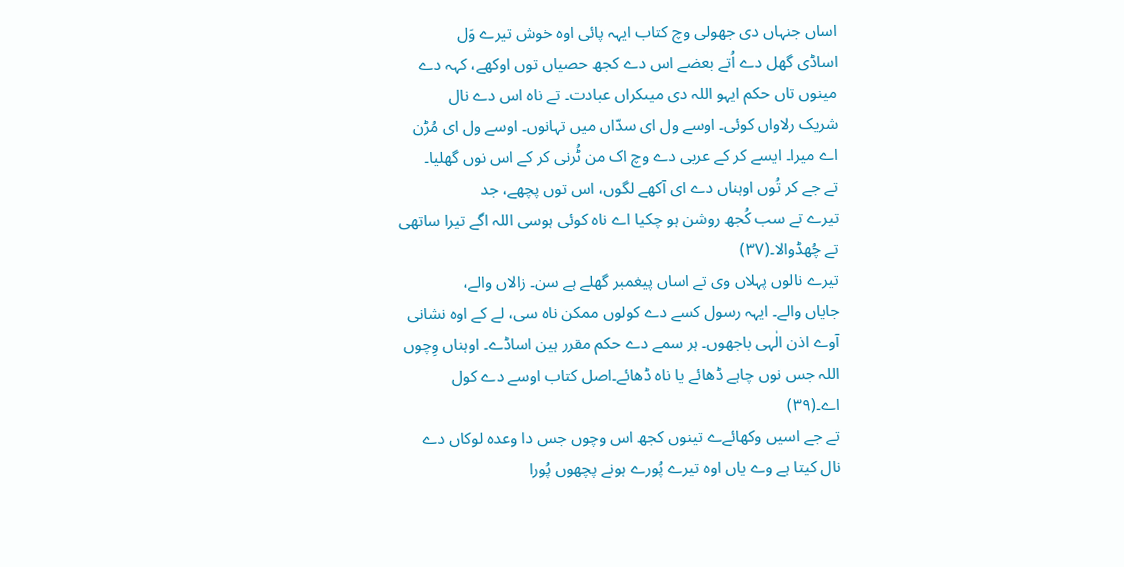اساں جنہاں دی جھولی وچ کتاب ایہہ پائی اوہ خوش تیرے وَل
اساڈی گھل دے اُتے بعضے اس دے کجھ حصیاں توں اوکھے، کہہ دے
مینوں تاں حکم ایہو اللہ دی میںکراں عبادت۔ تے ناہ اس دے نال
شریک رلاواں کوئی۔ اوسے ول ای سدّاں میں تہانوں۔ اوسے ول ای مُڑن
اے میرا۔ ایسے کر کے عربی دے وچ اک من ٹُرنی کر کے اس نوں گھلیا۔
تے جے کر تُوں اوہناں دے ای آکھے لگوں، اس توں پچھے، جد
تیرے تے سب کُجھ روشن ہو چکیا اے ناہ کوئی ہوسی اللہ اگے تیرا ساتھی
تے چُھڈوالا۔(٣٧)
تیرے نالوں پہلاں وی تے اساں پیغمبر گھلے ہے سن۔ زالاں والے،
جایاں والے۔ ایہہ رسول کسے دے کولوں ممکن ناہ سی، لے کے اوہ نشانی
آوے اذن الٰہی باجھوں۔ ہر سمے دے حکم مقرر ہین اساڈے۔ اوہناں وِچوں
اللہ جس نوں چاہے ڈھائے یا ناہ ڈھائے۔اصل کتاب اوسے دے کول
اے۔(٣٩)
تے جے اسیں وکھائےے تینوں کجھ اس وچوں جس دا وعدہ لوکاں دے
نال کیتا ہے وے یاں اوہ تیرے پُورے ہونے پچھوں پُورا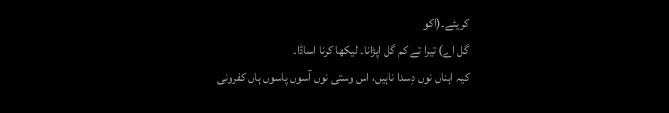کریئے۔(اکو
گل اے) تیرا تے کم گل اپڑانا۔ لیکھا کرنا اساڈا۔
کیہ اہناں نوں دِسدا ناہیں، اس وستی نوں آسوں پاسوں ہاں کفرونی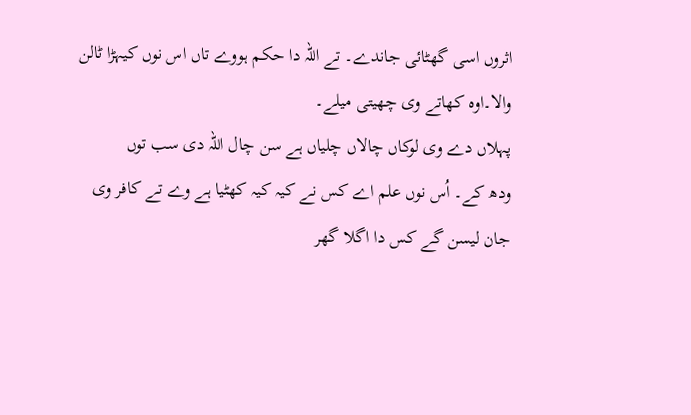اثروں اسی گھٹائی جاندے۔ تے اللہ دا حکم ہووے تاں اس نوں کیہڑا ٹالن
والا۔اوہ کھاتے وی چھیتی میلے۔
پہلاں دے وی لوکاں چالاں چلیاں ہے سن چال اللہ دی سب توں
ودھ کے۔ اُس نوں علم اے کس نے کیہ کیہ کھٹیا ہے وے تے کافر وی
جان لیسن گے کس دا اگلا گھر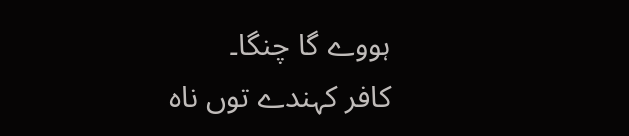ہووے گا چنگا۔
کافر کہندے توں ناہ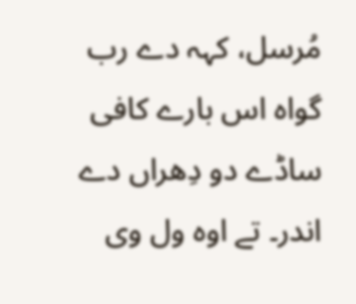مُرسل، کہہ دے رب گواہ اس بارے کافی
ساڈے دو دِھراں دے اندر۔ تے اوہ ول وی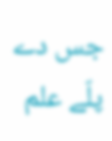جس دے پلّے علم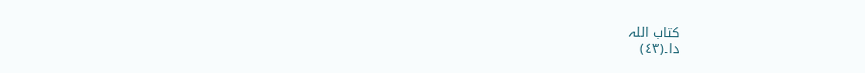کتاب اللہ
دا۔(٤٣)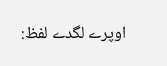اوپرے لگدے لفظ: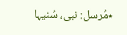٭مُرسل: نبی، سُنیہا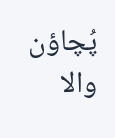پُچاؤن والا